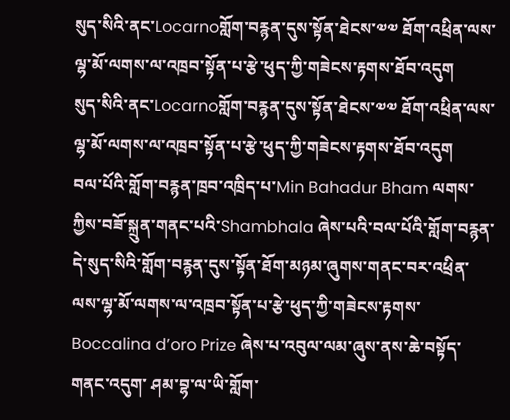སུད་སིའི་ནང་Locarnoགློག་བརྙན་དུས་སྟོན་ཐེངས་༧༧ ཐོག་འཕྲིན་ལས་ལྷ་མོ་ལགས་ལ་འཁྲབ་སྟོན་པ་རྩེ་ཕུད་ཀྱི་གཟེངས་རྟགས་ཐོབ་འདུག
སུད་སིའི་ནང་Locarnoགློག་བརྙན་དུས་སྟོན་ཐེངས་༧༧ ཐོག་འཕྲིན་ལས་ལྷ་མོ་ལགས་ལ་འཁྲབ་སྟོན་པ་རྩེ་ཕུད་ཀྱི་གཟེངས་རྟགས་ཐོབ་འདུག
བལ་པོའི་གློག་བརྙན་ཁྲབ་འཁྲིད་པ་Min Bahadur Bham ལགས་ཀྱིས་བཟོ་སྐྲུན་གནང་པའི་Shambhala ཞེས་པའི་བལ་པོའི་གློག་བརྙན་དེ་སུད་སིའི་གློག་བརྙན་དུས་སྟོན་ཐོག་མཉམ་ཞུགས་གནང་བར་འཕྲིན་ལས་ལྷ་མོ་ལགས་ལ་འཁྲབ་སྟོན་པ་རྩེ་ཕུད་ཀྱི་གཟེངས་རྟགས་Boccalina d’oro Prize ཞེས་པ་འབུལ་ལམ་ཞུས་ནས་ཆེ་བསྟོད་གནང་འདུག་ ཤམ་བྷ་ལ་ཡི་གློག་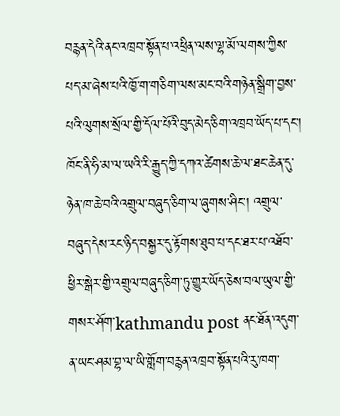བརྙན་དེའི་ནང་འཁྲབ་སྟོན་པ་འཕྲིན་ལས་ལྷ་མོ་ལགས་ཀྱིས་པད་མ་ཞེས་པའི་ཁྱོ་ག་གཅིག་ལས་མང་བའི་གཉེན་སྒྲིག་བྱས་པའི་ལུགས་སྲོལ་གྱི་དོལ་པོའི་བུད་མེད་ཅིག་འཁྲབ་ཡོད་པ་དང་།   ཁོང་ནི་ཧི་མ་ལ་ཡའི་རི་རྒྱུད་ཀྱི་དཀའ་ཚེགས་ཆེ་ལ་ཐང་ཆེན་དུ་ཉེན་ཁ་ཆེ་བའི་འགྲུལ་བཞུད་ཅིག་ལ་ཞུགས་ཤིང་། འགྲུལ་བཞུད་དེས་རང་ཉིད་བསྐྱར་དུ་རྟོགས་ཐུབ་པ་དང་ཐར་པ་འཐོབ་ཕྱིར་སྒེར་གྱི་འགྲུལ་བཞུད་ཅིག་ཏུ་གྱུར་ཡོད་ཅེས་བལ་ཡུལ་གྱི་གསར་ཤོག་kathmandu post ནང་ཐོན་འདུག་ན་ཡང་ཤམ་བྷ་ལ་ཡི་གློག་བརྙན་འཁྲབ་སྟོན་པའི་རུ་ཁག་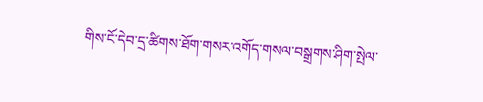གིས་ངོ་དེབ་དྲ་ཚིགས་ཐོག་གསར་འགོད་གསལ་བསྒྲགས་ཤིག་སྤེལ་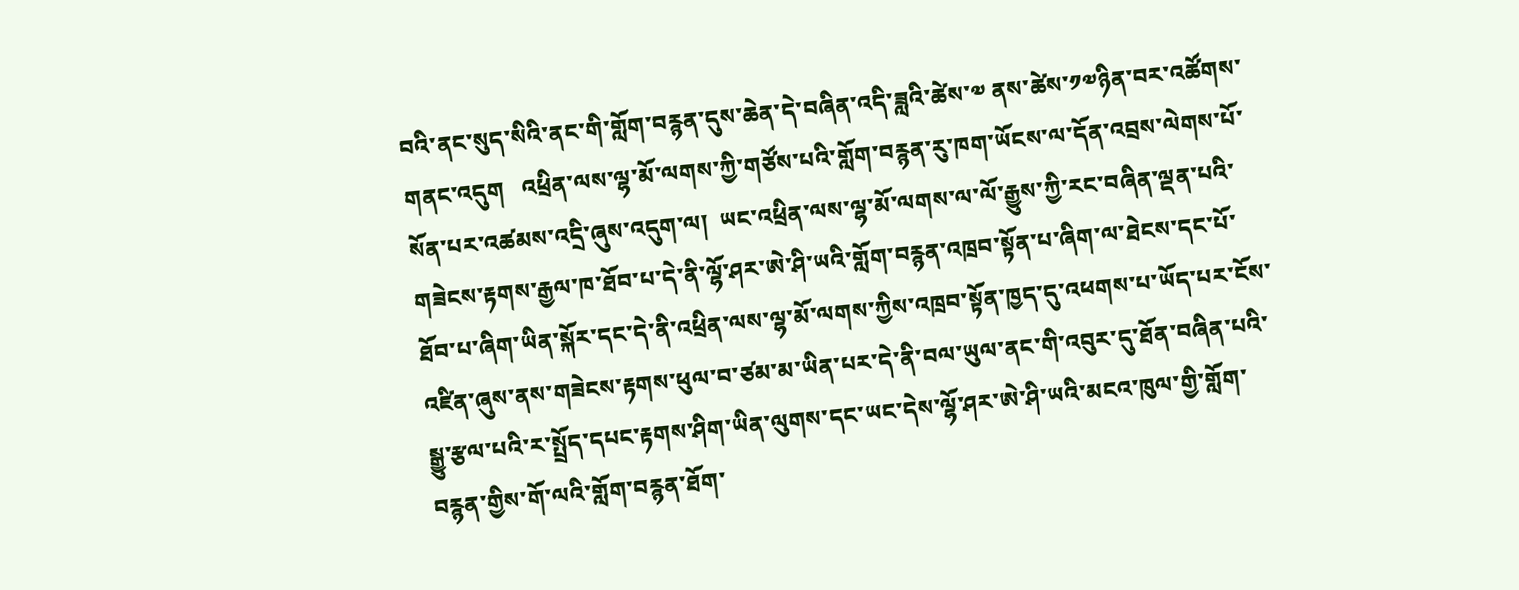བའི་ནང་སུད་སིའི་ནང་གི་གློག་བརྙན་དུས་ཆེན་དེ་བཞིན་འདི་ཟླའི་ཚེས་༧ ནས་ཚེས་༡༧ཉིན་བར་འཚོགས་གནང་འདུག   འཕྲིན་ལས་ལྷ་མོ་ལགས་ཀྱི་གཙོས་པའི་གློག་བརྙན་རུ་ཁག་ཡོངས་ལ་དོན་འབྲས་ལེགས་པོ་སོན་པར་འཚམས་འདྲི་ཞུས་འདུག་ལ།  ཡང་འཕྲིན་ལས་ལྷ་མོ་ལགས་ལ་ལོ་རྒྱུས་ཀྱི་རང་བཞིན་ལྡན་པའི་གཟེངས་རྟགས་རྒྱལ་ཁ་ཐོབ་པ་དེ་ནི་ལྷོ་ཤར་ཨེ་ཤི་ཡའི་གློག་བརྙན་འཁྲབ་སྟོན་པ་ཞིག་ལ་ཐེངས་དང་པོ་ཐོབ་པ་ཞིག་ཡིན་སྐོར་དང་དེ་ནི་འཕྲིན་ལས་ལྷ་མོ་ལགས་ཀྱིས་འཁྲབ་སྟོན་ཁྱད་དུ་འཕགས་པ་ཡོད་པར་ངོས་འཛིན་ཞུས་ནས་གཟེངས་རྟགས་ཕུལ་བ་ཙམ་མ་ཡིན་པར་དེ་ནི་བལ་ཡུལ་ནང་གི་འབུར་དུ་ཐོན་བཞིན་པའི་སྒྱུ་རྩལ་པའི་ར་སྤྲོད་དཔང་རྟགས་ཤིག་ཡིན་ལུགས་དང་ཡང་དེས་ལྷོ་ཤར་ཨེ་ཤི་ཡའི་མངའ་ཁུལ་གྱི་གློག་བརྙན་གྱིས་གོ་ལའི་གློག་བརྙན་ཐོག་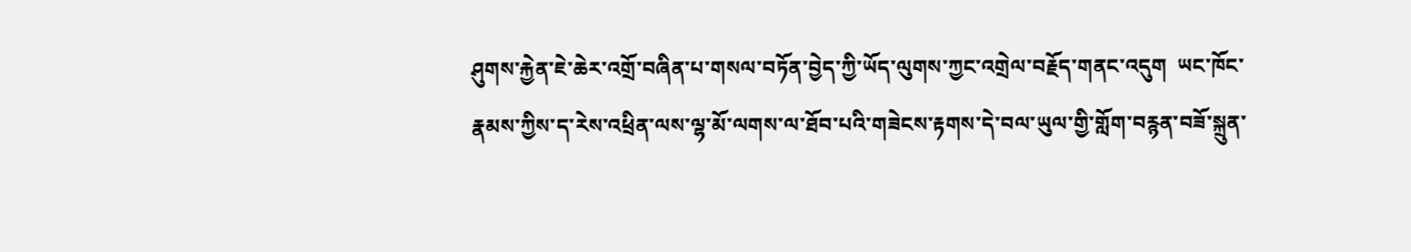ཤུགས་རྐྱེན་ཇེ་ཆེར་འགྲོ་བཞིན་པ་གསལ་བཏོན་བྱེད་ཀྱི་ཡོད་ལུགས་ཀྱང་འགྲེལ་བརྗོད་གནང་འདུག  ཡང་ཁོང་རྣམས་ཀྱིས་ད་རེས་འཕྲིན་ལས་ལྷ་མོ་ལགས་ལ་ཐོབ་པའི་གཟེངས་རྟགས་དེ་བལ་ཡུལ་གྱི་གློག་བརྙན་བཟོ་སྐྲུན་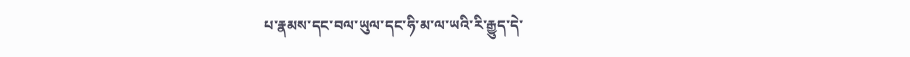པ་རྣམས་དང་བལ་ཡུལ་དང་ཧི་མ་ལ་ཡའི་རི་རྒྱུད་དེ་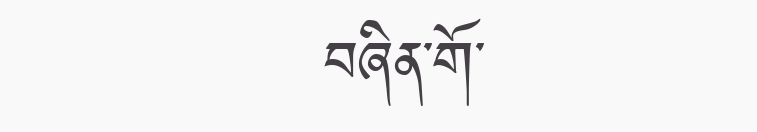བཞིན་གོ་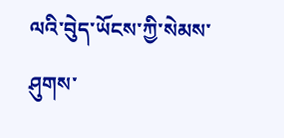ལའི་བེུད་ཡོངས་ཀྱི་སེམས་ཤུགས་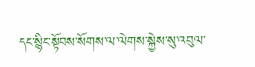དང་སྙིང་སྟོབས་སོགས་ལ་ལེགས་སྐྱེས་སུ་འབུལ་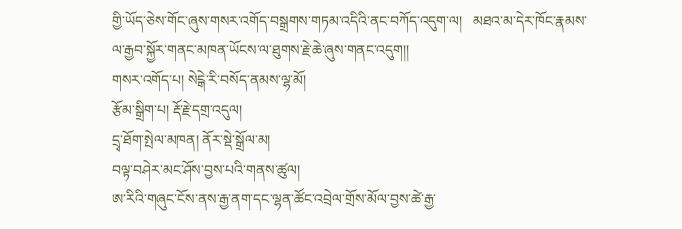གྱི་ཡོད་ཅེས་གོང་ཞུས་གསར་འགོད་བསྒྲགས་གཏམ་འདིའི་ནང་བཀོད་འདུག་ལ།   མཐའ་མ་དེར་ཁོང་རྣམས་ལ་རྒྱབ་སྐྱོར་གནང་མཁན་ཡོངས་ལ་ཐུགས་རྗེ་ཆེ་ཞུས་གནང་འདུག།།
གསར་འགོད་པ། སེངྒེ་རི་བསོད་ནམས་ལྷ་མོ།
རྩོམ་སྒྲིག་པ། རྡོ་རྗེ་དགྲ་འདུལ།
དྲྭ་ཐོག་སྤེལ་མཁན། ནོར་སྡེ་སྒྲོལ་མ།
བལྟ་བཤེར་མང་ཤོས་བྱས་པའི་གནས་ཚུལ།
ཨ་རིའི་གཞུང་ངོས་ནས་རྒྱ་ནག་དང་ལྷན་ཚོང་འབྲེལ་གྲོས་མོལ་བྱས་ཚེ་རྒྱ་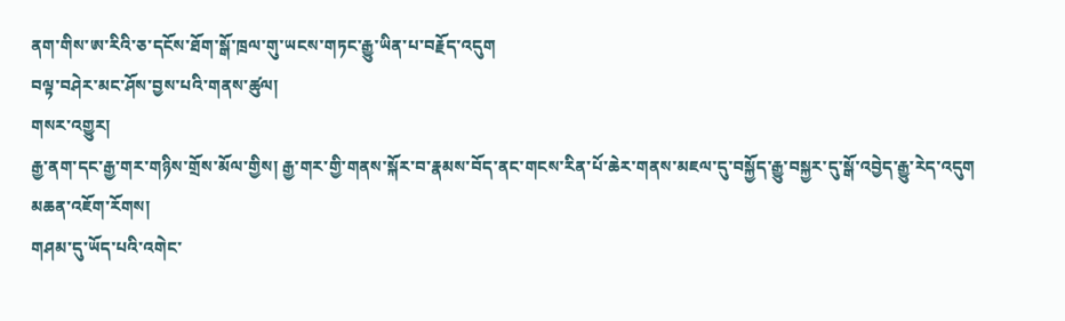ནག་གིས་ཨ་རིའི་ཅ་དངོས་ཐོག་སྒོ་ཁྲལ་གུ་ཡངས་གཏང་རྒྱུ་ཡིན་པ་བརྗོད་འདུག
བལྟ་བཤེར་མང་ཤོས་བྱས་པའི་གནས་ཚུལ།
གསར་འགྱུར།
རྒྱ་ནག་དང་རྒྱ་གར་གཉིས་གྲོས་མོལ་གྱིས། རྒྱ་གར་གྱི་གནས་སྐོར་བ་རྣམས་བོད་ནང་གངས་རིན་པོ་ཆེར་གནས་མཇལ་དུ་བསྐྱོད་རྒྱུ་བསྐྱར་དུ་སྒོ་འབྱེད་རྒྱུ་རེད་འདུག
མཆན་འཇོག་རོགས།
གཤམ་དུ་ཡོད་པའི་འགེང་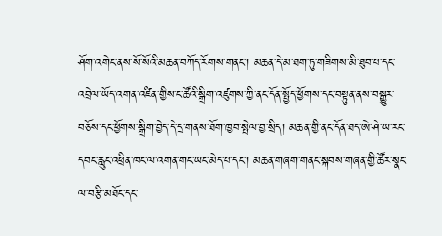ཤོག་འགེང་ནས་སོ་སོའི་མཆན་བཀོད་རོགས་གནང་། མཆན་དེ་མ་ཐག་ཏུ་གཟིགས་མི་ཐུབ་པ་དང་འབྲེལ་ཡོད་འགན་འཛིན་གྱིས་ང་ཚོའི་སྒྲིག་འཛུགས་ཀྱི་ནང་དོན་སྤྱོད་ཕྱོགས་དང་བསྟུན་ནས་བསྒྱུར་བཅོས་དང་ཕྱོགས་སྒྲིག་བྱེད་དེ་དྲ་གནས་ཐོག་ཁྱབ་སྤེལ་བྱ་སྲིད། མཆན་གྱི་ནང་དོན་ཐད་ཨེ་ཤེ་ཡ་རང་དབང་རླུང་འཕྲིན་ཁང་ལ་འགན་གང་ཡང་མེད་པ་དང་། མཆན་གཞག་གནང་སྐབས་གཞན་གྱི་ཚོར་སྣང་ལ་བརྩི་མཐོང་དང་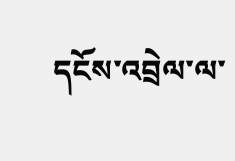དངོས་འབྲེལ་ལ་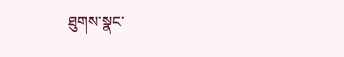ཐུགས་སྣང་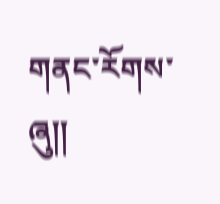གནང་རོགས་ཞུ༎